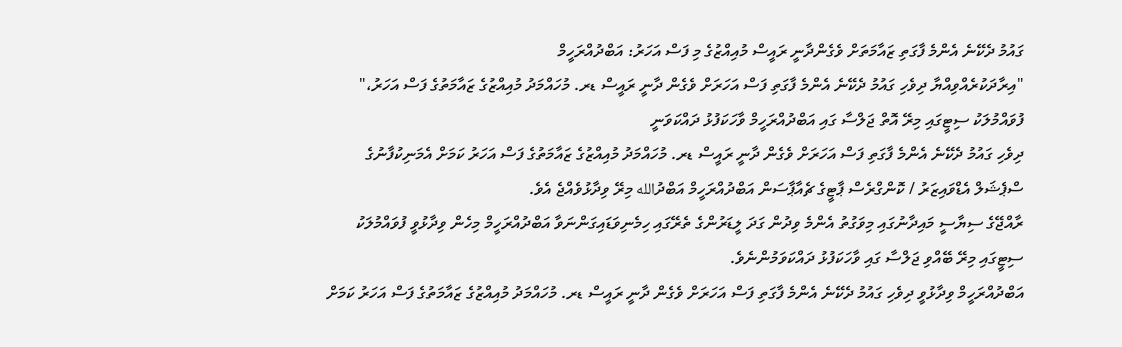ގައުމު ދެކޭނެ އެންމެ ފާގަތި ޒައާމަތަށް ވެގެންދާނީ ރައީސް މުއިއްޒުގެ މި ފަސް އަހަރު: އަބްދުއްރަހީމް
"އިރާދަކުރެއްވިއްޔާ ދިވެހި ގައުމު ދެކޭނެ އެންމެ ފާގަތި ފަސް އަހަރަށް ވެގެން ދާނީ ރައީސް ޑރ. މުހައްމަދު މުއިއްޒުގެ ޒައާމަތުގެ ފަސް އަހަރު،"
ފުވައްމުލަކު ސިޓީގައި މިރޭ އޮތް ޖަލްސާ ގައި އަބްދުއްރަހީމް ވާހަކަފުޅު ދައްކަވަނީ
ދިވެހި ގައުމު ދެކޭނެ އެންމެ ފާގަތި ފަސް އަހަރަށް ވެގެން ދާނީ ރައީސް ޑރ. މުހައްމަދު މުއިއްޒުގެ ޒައާމަތުގެ ފަސް އަހަރު ކަމަށް އެމަނިކުފާނުގެ ސްޕެޝަލް އެޑްވައިޒަރު / ކޮންގްރެސް ޕާޓީގެ ޗެއާޕާސަން އަބްދުއްރަހީމް އަބްދުالله މިރޭ ވިދާޅުވެއްޖެ އެވެ.
ރާއްޖޭގެ ސިޔާސީ މައިދާނުގައި މިވަގުތު އެންމެ ވިދުން ގަދަ ލީޑަރުންގެ ތެރޭގައި ހިމެނިވަޑައިގަންނަވާ އަބްދުއްރަހީމް މިހެން ވިދާޅުވީ ފުވައްމުލަކު ސިޓީގައި މިރޭ ބޭއްވި ޖަލްސާ ގައި ވާހަކަފުޅު ދައްކަވަމުންނެވެ.
އަބްދުއްރަހީމް ވިދާޅުވީ ދިވެހި ގައުމު ދެކޭނެ އެންމެ ފާގަތި ފަސް އަހަރަށް ވެގެން ދާނީ ރައީސް ޑރ. މުހައްމަދު މުއިއްޒުގެ ޒައާމަތުގެ ފަސް އަހަރު ކަމަށް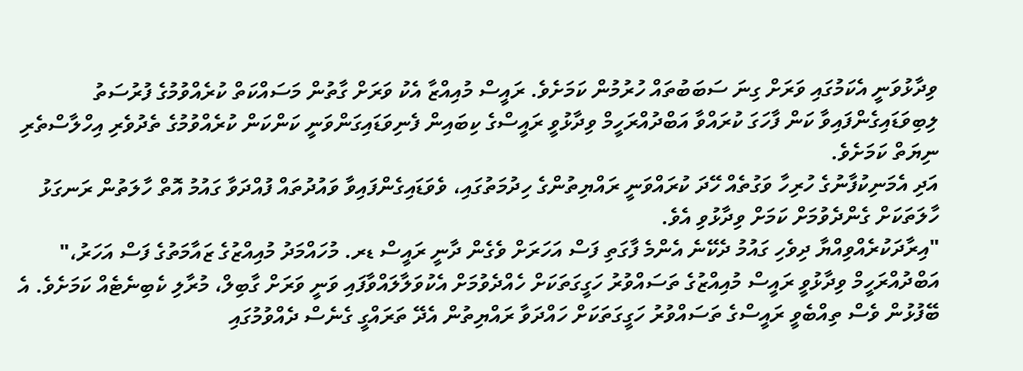ވިދާޅުވަނީ އެކަމުގައި ވަރަށް ގިނަ ސަބަބުތައް ހުރުމުން ކަމަށެވެ. ރައީސް މުއިއްޒާ އެކު ވަރަށް ގާތުން މަސައްކަތް ކުރެއްވުމުގެ ފުރުސަތު ލިބިވަޑައިގެންފައިވާ ކަން ފާހަގަ ކުރައްވާ އަބްދުއްރަހީމް ވިދާޅުވީ ރައީސްގެ ކިބައިން ފެނިވަޑައިގަންވަނީ ކަންކަން ކުރެއްވުމުގެ ތެދުވެރި އިހްލާސްތެރި ނިޔަތް ކަމަށެވެ.
އަދި އެމަނިކުފާނުގެ ހުރިހާ ވަގުތެއް ހޭދަ ކުރައްވަނީ ރައްޔިތުންގެ ހިދުމަތުގައި، ވެވަޑައިގެންފައިވާ ވައުދުތައް ފުއްދަވާ ގައުމު އޮތް ހާލަތުން ރަނގަޅު ހާލަތަކަށް ގެންދެވުމަށް ކަމަށް ވިދާޅުވި އެވެ.
"އިރާދަކުރެއްވިއްޔާ ދިވެހި ގައުމު ދެކޭނެ އެންމެ ފާގަތި ފަސް އަހަރަށް ވެގެން ދާނީ ރައީސް ޑރ. މުހައްމަދު މުއިއްޒުގެ ޒައާމަތުގެ ފަސް އަހަރު،"
އަބްދުއްރަހީމް ވިދާޅުވީ ރައީސް މުއިއްޒުގެ ތަސައްވުރު ހަގީގަތަކަށް ހެއްދެވުމަށް އެކުވަލާލައްވާފައި ވަނީ ވަރަށް ގާބިލް، މުރާލި ކެބިނެޓެއް ކަމަށެވެ. އެ ބޭފުޅުން ވެސް ތިއްބެވީ ރައީސްގެ ތަސައްވުރު ހަގީގަތަކަށް ހައްދަވާ ރައްޔިތުން އެދޭ ތަރައްގީ ގެނެސް ދެއްވުމުގައި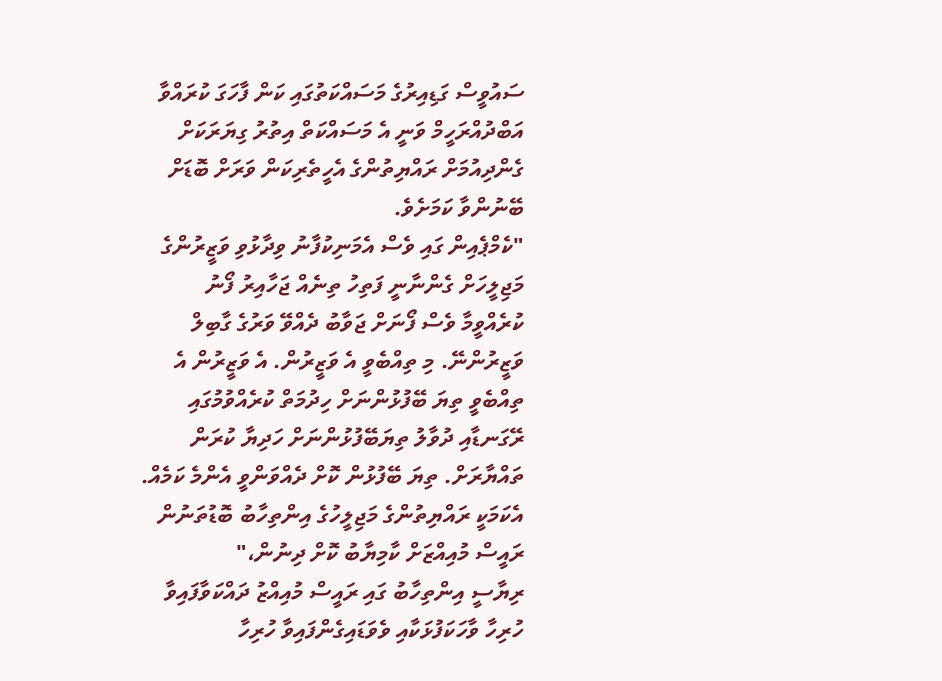ސައުވީސް ގަޑިއިރުގެ މަސައްކަތުގައި ކަން ފާހަގަ ކުރައްވާ އަބްދުއްރަހީމް ވަނީ އެ މަސައްކަތް އިތުރު ގިޔަރަކަށް ގެންދިއުމަށް ރައްޔިތުންގެ އެހީތެރިކަން ވަރަށް ބޮޑަށް ބޭނުންވާ ކަމަށެވެ.
"ކެމްޕެއިން ގައި ވެސް އެމަނިކުފާނު ވިދާޅުވި ވަޒީރުންގެ މަޖިލީހަށް ގެންނާނީ ފަތިހު ތިނެއް ޖަހާއިރު ފޯނު ކުރެއްވީމާ ވެސް ފޯނަށް ޖަވާބު ދެއްވޭ ވަރުގެ ގާބިލް ވަޒީރުންނޭ. މި ތިއްބެވީ އެ ވަޒީރުން. އެ ވަޒީރުން އެ ތިއްބެވީ ތިޔަ ބޭފުޅުންނަށް ހިދުމަތް ކުރެއްވުމުގައި ރޭގަނޑާއި ދުވާލު ތިޔަބޭފުޅުންނަށް ހަދިޔާ ކުރަން ތައްޔާރަށް. ތިޔަ ބޭފުޅުން ކޮށް ދެއްވަންވީ އެންމެ ކަމެއް. އެކަމަކީ ރައްޔިތުންގެ މަޖިލީހުގެ އިންތިހާބު ބޮޑުތަނުން ރައީސް މުއިއްޒަށް ކާމިޔާބު ކޮށް ދިނުން،"
ރިޔާސީ އިންތިހާބު ގައި ރައީސް މުއިއްޒު ދައްކަވާފައިވާ ހުރިހާ ވާހަކަފުޅަކާއި ވެވަޑައިގެންފައިވާ ހުރިހާ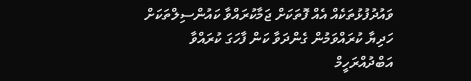ވައުދުފުޅުތަކެއް އެއް ފޮތަކަށް ޖަމާކުރައްވާ ކައުންސިލްތަކަށް ހަދިޔާ ކުރައްވަމުން ގެންދަވާ ކަން ފާހަގަ ކުރައްވާ އަބްދުއްރަހީމް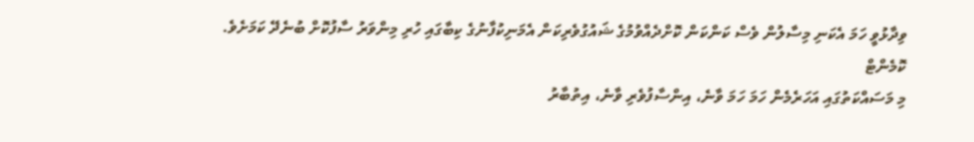ވިދާޅުވީ ހަމަ އެކަނި މިސާލުން ވެސް ކަންކަން ކޮށްދެއްވުމުގެ ޝައުގުވެރިކަން އެމަނިކުފާނުގެ ކިބާގައި ހުރި މިންވަރު ސާފުކޮށް ބުނެދޭ ކަމަށެވެ.
ކޮމެންޓް
މި މަސައްކަތުގައި އަހަރެމެން ހަމަ ހަމަ ވާނެ، އިންސާފުވެރި ވާނެ، އިތުބާރު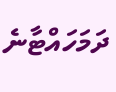ދަމަހައްޓާނެ